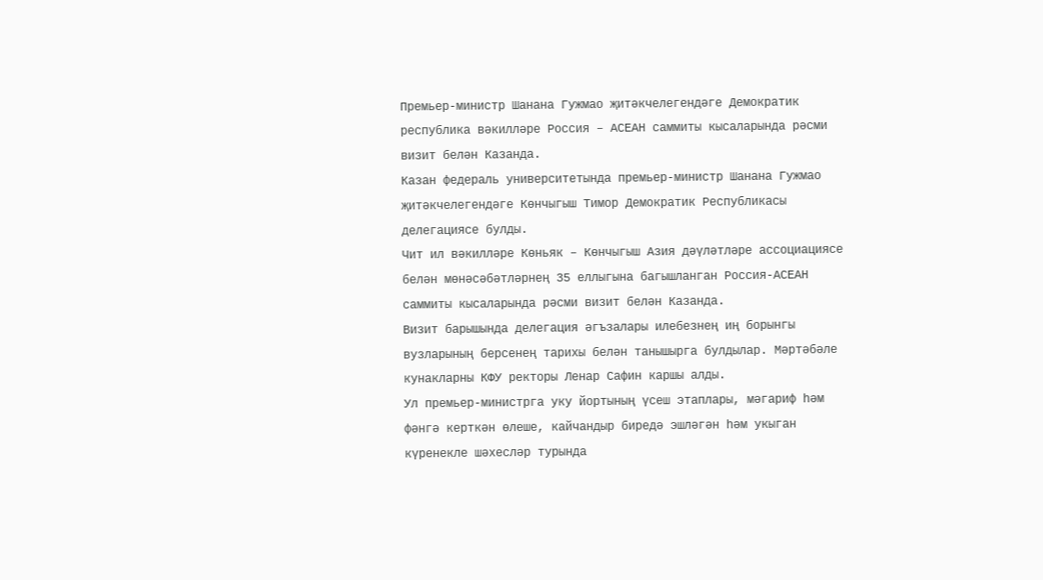Премьер-министр Шанана Гужмао җитәкчелегендәге Демократик республика вәкилләре Россия – АСЕАН саммиты кысаларында рәсми визит белән Казанда.
Казан федераль университетында премьер-министр Шанана Гужмао җитәкчелегендәге Көнчыгыш Тимор Демократик Республикасы делегациясе булды.
Чит ил вәкилләре Көньяк – Көнчыгыш Азия дәүләтләре ассоциациясе белән мөнәсәбәтләрнең 35 еллыгына багышланган Россия-АСЕАН саммиты кысаларында рәсми визит белән Казанда.
Визит барышында делегация әгъзалары илебезнең иң борынгы вузларының берсенең тарихы белән танышырга булдылар. Мәртәбәле кунакларны КФУ ректоры Ленар Сафин каршы алды.
Ул премьер-министрга уку йортының үсеш этаплары, мәгариф һәм фәнгә керткән өлеше, кайчандыр биредә эшләгән һәм укыган күренекле шәхесләр турында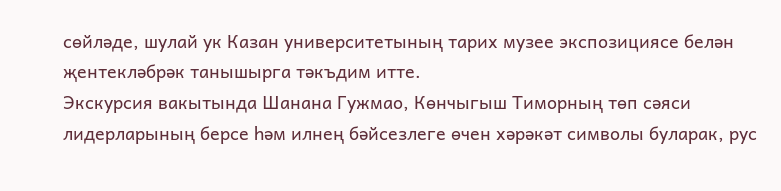сөйләде, шулай ук Казан университетының тарих музее экспозициясе белән җентекләбрәк танышырга тәкъдим итте.
Экскурсия вакытында Шанана Гужмао, Көнчыгыш Тиморның төп сәяси лидерларының берсе һәм илнең бәйсезлеге өчен хәрәкәт символы буларак, рус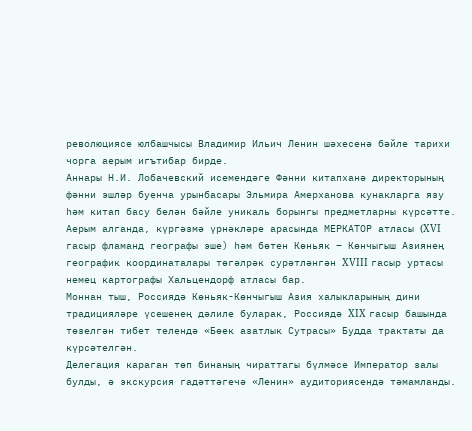революциясе юлбашчысы Владимир Ильич Ленин шәхесенә бәйле тарихи чорга аерым игътибар бирде.
Аннары Н.И. Лобачевский исемендәге Фәнни китапханә директорының фәнни эшләр буенча урынбасары Эльмира Амерханова кунакларга язу һәм китап басу белән бәйле уникаль борынгы предметларны күрсәтте. Аерым алганда, күргәзмә үрнәкләре арасында МЕРКАТОР атласы (XVI гасыр фламанд географы эше) һәм бөтен Көньяк – Көнчыгыш Азиянең географик координаталары төгәлрәк сурәтләнгән XVIII гасыр уртасы немец картографы Хальцендорф атласы бар.
Моннан тыш, Россиядә Көньяк-Көнчыгыш Азия халыкларының дини традицияләре үсешенең дәлиле буларак, Россиядә XIX гасыр башында төзелгән тибет телендә «Бөек азатлык Сутрасы» Будда трактаты да күрсәтелгән.
Делегация караган төп бинаның чираттагы бүлмәсе Император залы булды, ә экскурсия гадәттәгечә «Ленин» аудиториясендә тәмамланды.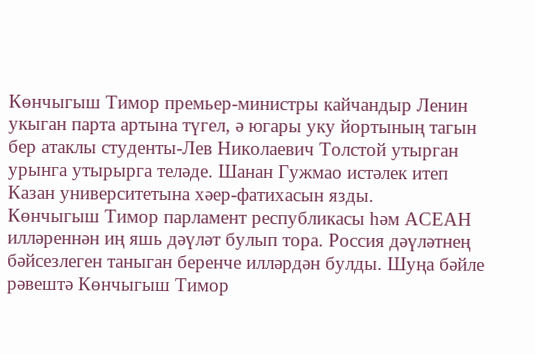Көнчыгыш Тимор премьер-министры кайчандыр Ленин укыган парта артына түгел, ә югары уку йортының тагын бер атаклы студенты-Лев Николаевич Толстой утырган урынга утырырга теләде. Шанан Гужмао истәлек итеп Казан университетына хәер-фатихасын язды.
Көнчыгыш Тимор парламент республикасы һәм АСЕАН илләреннән иң яшь дәүләт булып тора. Россия дәүләтнең бәйсезлеген таныган беренче илләрдән булды. Шуңа бәйле рәвештә Көнчыгыш Тимор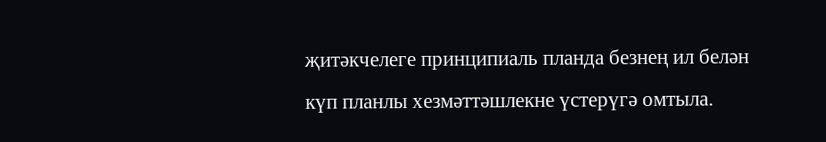җитәкчелеге принципиаль планда безнең ил белән күп планлы хезмәттәшлекне үстерүгә омтыла.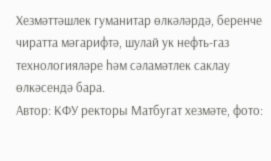Хезмәттәшлек гуманитар өлкәләрдә, беренче чиратта мәгарифтә, шулай ук нефть-газ технологияләре һәм сәламәтлек саклау өлкәсендә бара.
Автор: КФУ ректоры Матбугат хезмәте, фото: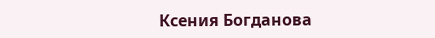Ксения Богданова